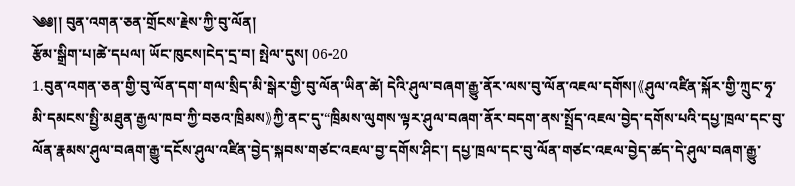༄༅།། བུན་འགན་ཅན་གྲོངས་རྗེས་ཀྱི་བུ་ལོན།
རྩོམ་སྒྲིག་པ།ཚེ་དཔལ། ཡོང་ཁུངས།ངེད་དྲ་བ། སྤེལ་དུས། 06-20
1.བུན་འགན་ཅན་གྱི་བུ་ལོན་དག་གལ་སྲིད་མི་སྒེར་གྱི་བུ་ལོན་ཡིན་ཚེ། དེའི་ཤུལ་བཞག་རྒྱུ་ནོར་ལས་བུ་ལོན་འཇལ་དགོས།《ཤུལ་འཛིན་སྐོར་གྱི་ཀྲུང་ཧྭ་མི་དམངས་སྤྱི་མཐུན་རྒྱལ་ཁབ་ཀྱི་བཅའ་ཁྲིམས》ཀྱི་ནང་དུ་“ཁྲིམས་ལུགས་ལྟར་ཤུལ་བཞག་ནོར་བདག་ནས་སྤྲོད་འཇལ་བྱེད་དགོས་པའི་དཔྱ་ཁྲལ་དང་བུ་ལོན་རྣམས་ཤུལ་བཞག་རྒྱུ་དངོས་ཤུལ་འཛིན་བྱེད་སྐབས་གཙང་འཇལ་བྱ་དགོས་ཤིང་། དཔྱ་ཁྲལ་དང་བུ་ལོན་གཙང་འཇལ་བྱེད་ཚད་དེ་ཤུལ་བཞག་རྒྱུ་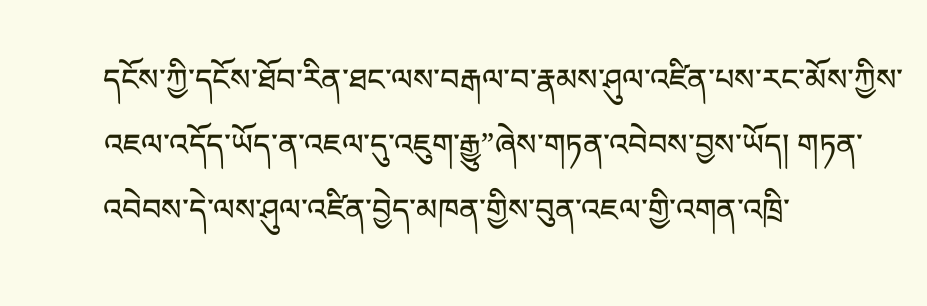དངོས་ཀྱི་དངོས་ཐོབ་རིན་ཐང་ལས་བརྒལ་བ་རྣམས་ཤུལ་འཛིན་པས་རང་མོས་ཀྱིས་འཇལ་འདོད་ཡོད་ན་འཇལ་དུ་འཇུག་རྒྱུ”ཞེས་གཏན་འབེབས་བྱས་ཡོད། གཏན་འབེབས་དེ་ལས་ཤུལ་འཛིན་བྱེད་མཁན་གྱིས་བུན་འཇལ་གྱི་འགན་འཁྲི་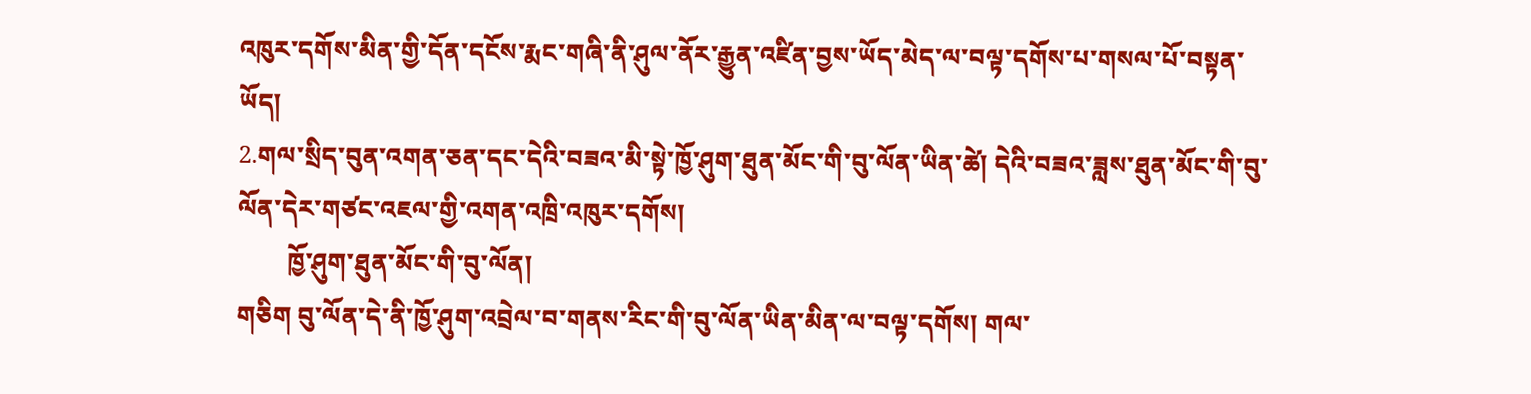འཁུར་དགོས་མིན་གྱི་དོན་དངོས་རྨང་གཞི་ནི་ཤུལ་ནོར་རྒྱུན་འཛིན་བྱས་ཡོད་མེད་ལ་བལྟ་དགོས་པ་གསལ་པོ་བསྟན་ཡོད།
2.གལ་སྲིད་བུན་འགན་ཅན་དང་དེའི་བཟའ་མི་སྟེ་ཁྱོ་ཤུག་ཐུན་མོང་གི་བུ་ལོན་ཡིན་ཚེ། དེའི་བཟའ་ཟླས་ཐུན་མོང་གི་བུ་ལོན་དེར་གཙང་འཇལ་གྱི་འགན་འཁྲི་འཁུར་དགོས།
        ཁྱོ་ཤུག་ཐུན་མོང་གི་བུ་ལོན།
གཅིག བུ་ལོན་དེ་ནི་ཁྱོ་ཤུག་འབྲེལ་བ་གནས་རིང་གི་བུ་ལོན་ཡིན་མིན་ལ་བལྟ་དགོས། གལ་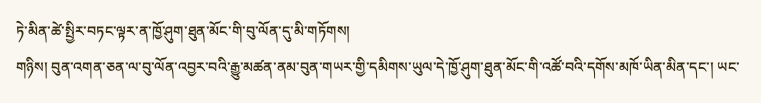ཏེ་མིན་ཚེ་སྤྱིར་བཏང་ལྟར་ན་ཁྱོ་ཤུག་ཐུན་མོང་གི་བུ་ལོན་དུ་མི་གཏོགས།
གཉིས། བུན་འགན་ཅན་ལ་བུ་ལོན་འབྱར་བའི་རྒྱུ་མཚན་ནམ་བུན་གཡར་གྱི་དམིགས་ཡུལ་དེ་ཁྱོ་ཤུག་ཐུན་མོང་གི་འཚོ་བའི་དགོས་མཁོ་ཡིན་མིན་དང་། ཡང་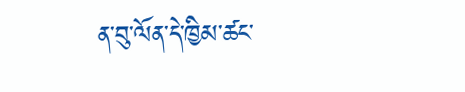ན་བུ་ལོན་དེ་ཁྱིམ་ཚང་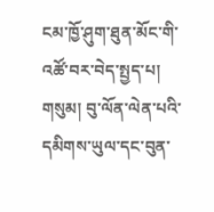ངམ་ཁྱོ་ཤུག་ཐུན་མོང་གི་འཚོ་བར་བེད་སྤྱད་པ།
གསུམ། བུ་ལོན་ལེན་པའི་དམིགས་ཡུལ་དང་བུན་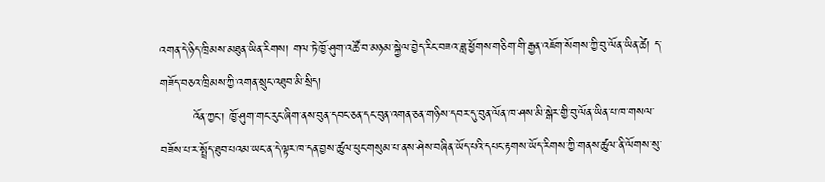འགན་དེ་ཉིད་ཁྲིམས་མཐུན་ཡིན་རིགས། གལ་ཏེ་ཁྱོ་ཤུག་འཚོ་བ་མཉམ་སྐྱེལ་བྱེད་རིང་བཟའ་ཟླ་ཕྱོགས་གཅིག་གི་རྒྱན་འཇོག་སོགས་ཀྱི་བུ་ལོན་ཡིན་ཚེ། ད་གཟོད་བཅའ་ཁྲིམས་ཀྱི་འགན་སྲུང་འཐུབ་མི་སྲིད།
        འོན་ཀྱང་། ཁྱོ་ཤུག་གང་རུང་ཞིག་ནས་བུན་དབང་ཅན་དང་བུན་འགན་ཅན་གཉིས་དབར་དུ་བུན་ལོན་ཁ་ཤས་མི་སྒེར་གྱི་བུ་ལོན་ཡིན་པ་ཁ་གསལ་བཟོས་པ་ར་སྤྲོད་ཐུབ་པའམ་ཡང་ན་དེ་ལྟར་ཁ་དན་བྱས་ཚུལ་ཕུང་གསུམ་པ་ནས་ཤེས་བཞིན་ཡོད་པའི་དཔང་རྟགས་ཡོད་རིགས་ཀྱི་གནས་ཚུལ་ནི་ལོགས་སུ་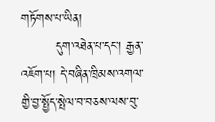གཏོགས་པ་ཡིན།
        དུག་འཐེན་པ་དང་། རྒྱན་འཇོག་པ། དེ་བཞིན་ཁྲིམས་འགལ་གྱི་བྱ་སྤྱོད་སྤེལ་བ་བཅས་ལས་བུ་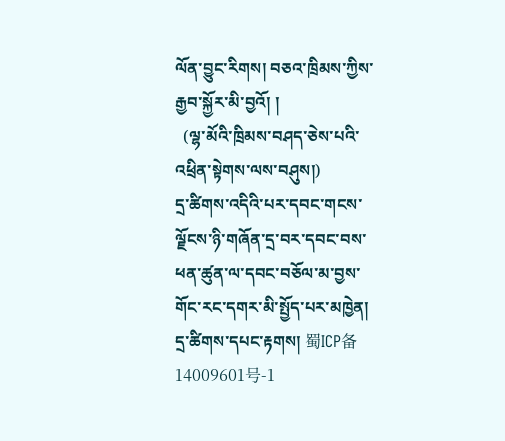ལོན་བྱུང་རིགས། བཅའ་ཁྲིམས་ཀྱིས་རྒྱབ་སྐྱོར་མི་བྱའོ། །
  (ལྷ་མོའི་ཁྲིམས་བཤད་ཅེས་པའི་འཕྲིན་སྟེགས་ལས་བཤུས།)
དྲ་ཚིགས་འདིའི་པར་དབང་གངས་ལྗོངས་ཉི་གཞོན་དྲ་བར་དབང་བས་ཕན་ཚུན་ལ་དབང་བཅོལ་མ་བྱས་གོང་རང་དགར་མི་སྤྱོད་པར་མཁྱེན།
དྲ་ཚིགས་དཔང་རྟགས། 蜀ICP备14009601号-1